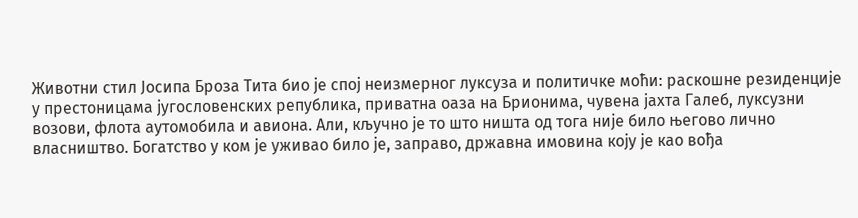Животни стил Јосипа Броза Тита био је спој неизмерног луксуза и политичке моћи: раскошне резиденције у престоницама југословенских република, приватна оаза на Брионима, чувена јахта Галеб, луксузни возови, флота аутомобила и авиона. Али, кључно је то што ништа од тога није било његово лично власништво. Богатство у ком је уживао било је, заправо, државна имовина коју је као вођа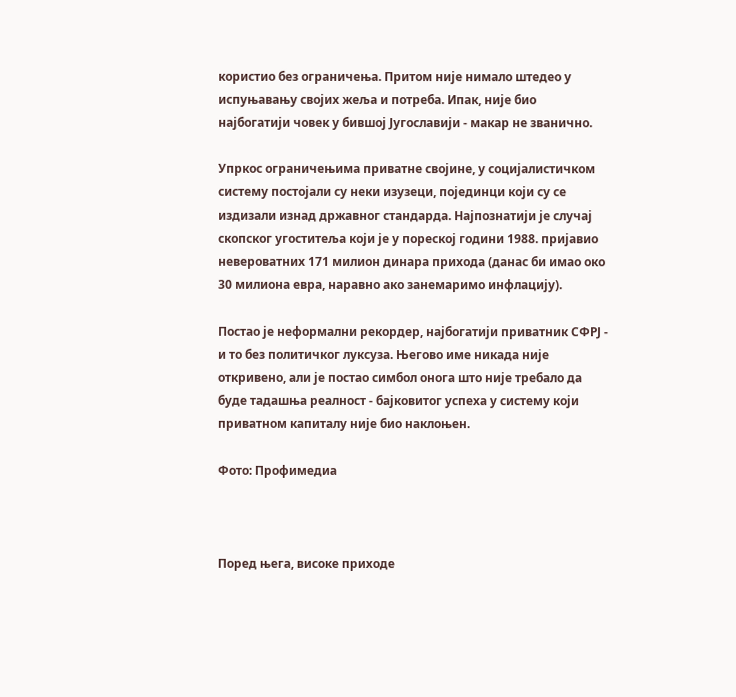користио без ограничења. Притом није нимало штедео у испуњавању својих жеља и потреба. Ипак, није био најбогатији човек у бившој Југославији - макар не званично.

Упркос ограничењима приватне својине, у социјалистичком систему постојали су неки изузеци, појединци који су се издизали изнад државног стандарда. Најпознатији је случај скопског угоститеља који је у пореској години 1988. пријавио невероватних 171 милион динара прихода (данас би имао око 30 милиона евра, наравно ако занемаримо инфлацију).

Постао је неформални рекордер, најбогатији приватник СФРЈ - и то без политичког луксуза. Његово име никада није откривено, али је постао симбол онога што није требало да буде тадашња реалност - бајковитог успеха у систему који приватном капиталу није био наклоњен.

Фото: Профимедиа



Поред њега, високе приходе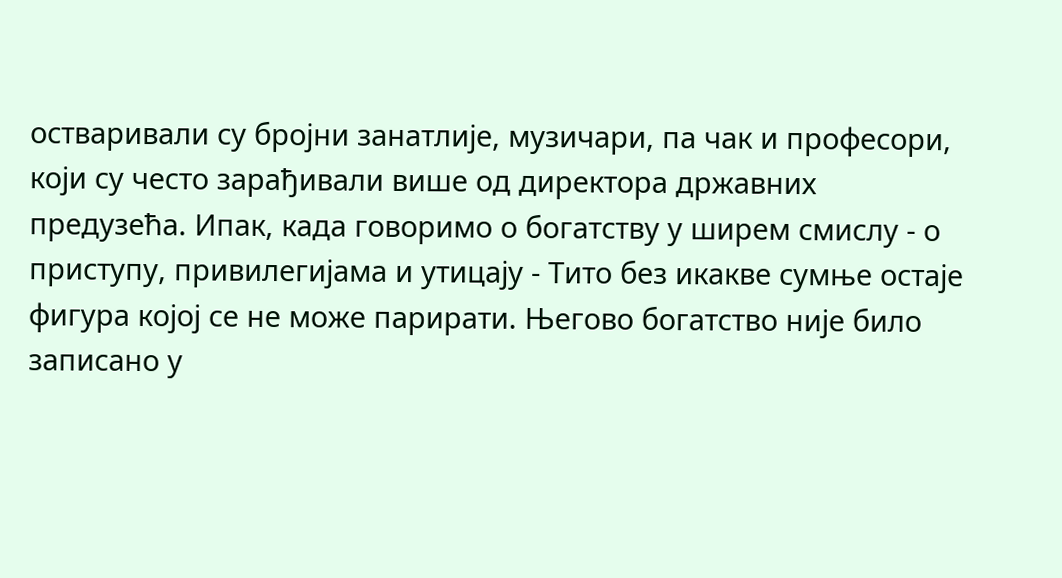остваривали су бројни занатлије, музичари, па чак и професори, који су често зарађивали више од директора државних предузећа. Ипак, када говоримо о богатству у ширем смислу - о приступу, привилегијама и утицају - Тито без икакве сумње остаје фигура којој се не може парирати. Његово богатство није било записано у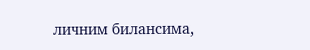личним билансима,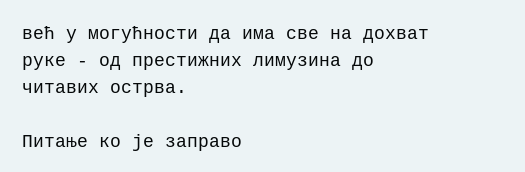већ у могућности да има све на дохват руке - од престижних лимузина до читавих острва.

Питање ко је заправо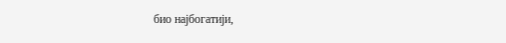био најбогатији,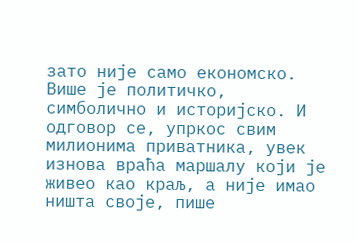зато није само економско. Више је политичко, симболично и историјско. И одговор се, упркос свим милионима приватника, увек изнова враћа маршалу који је живео као краљ, а није имао ништа своје, пише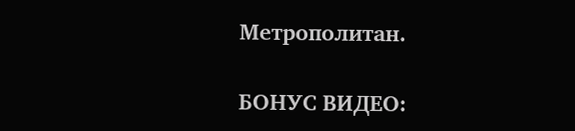Метрополитан.

БОНУС ВИДЕО: